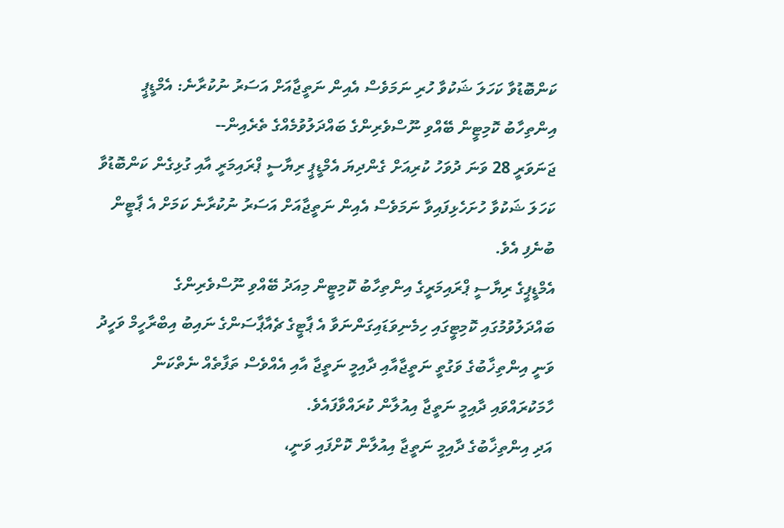ކަންބޮޑުވާ ކަހަލަ ޝަކުވާ ހުރި ނަމަވެސް އެއިން ނަތީޖާއަށް އަސަރު ނުކުރާނެ: އެމްޑީޕީ
އިންތިހާބު ކޮމިޓީން ބޭއްވި ނޫސްވެރިންގެ ބައްދަލުވުމެއްގެ ތެރެއިން--
ޖަނަވަރީ 28 ވަނަ ދުވަހު ކުރިއަށް ގެންދިޔަ އެމްޑީޕީ ރިޔާސީ ޕްރައިމަރީ އާއި ގުޅިގެން ކަންބޮޑުވާ ކަހަލަ ޝަކުވާ ހުށަހެޅިފައިވާ ނަމަވެސް އެއިން ނަތީޖާއަށް އަސަރު ނުކުރާނެ ކަމަށް އެ ޕާޓީން ބުނެފި އެވެ.
އެމްޑީޕީގެ ރިޔާސީ ޕްރައިމަރީގެ އިންތިހާބު ކޮމިޓީން މިއަދު ބޭއްވި ނޫސްވެރިންގެ ބައްދަލުވުމުގައި ކޮމިޓީގައި ހިމެނިވަޑައިގަންނަވާ އެ ޕާޓީގެ ޗެއާޕާސަންގެ ނައިބު އިބްރާހީމް ވަހީދު ވަނީ އިންތިޚާބުގެ ވަގުތީ ނަތީޖާއާއި ދާއިމީ ނަތީޖާ އާއި އެއްވެސް ތަފާތެއް ނެތްކަން ހާމަކުރައްވައި ދާއިމީ ނަތީޖާ އިއުލާން ކުރައްވާފައެވެ.
އަދި އިންތިޚާބުގެ ދާއިމީ ނަތީޖާ އިއުލާން ކޮށްފައި ވަނީ،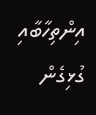އިންތިހާބާއި ގުޅިގެން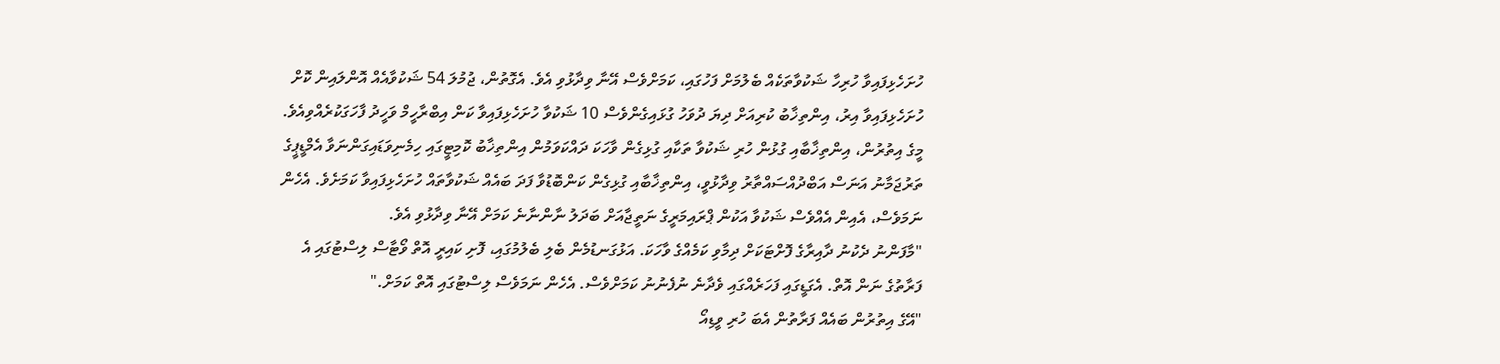ހުށަހެޅިފައިވާ ހުރިހާ ޝަކުވާތަކެއް ބެލުމަށް ފަހުގައި، ކަމަށްވެސް އޭނާ ވިދާޅުވި އެވެ. އެގޮތުން، ޖުމުލަ 54 ޝަކުވާއެއް އޮންލައިން ކޮށް ހުށަހެޅިފައިވާ އިރު، އިންތިޚާބު ކުރިއަށް ދިޔަ ދުވަހު ގުޅައިގެންވެސް 10 ޝަކުވާ ހުށަހެޅިފައިވާ ކަން އިބްރާހީމް ވަހީދު ފާހަގަކުރެއްވިއެވެ.
މީގެ އިތުރުން، އިންތިޚާބާއި ގުޅުން ހުރި ޝަކުވާ ތަކާއި ގުޅިގެން ވާހަކަ ދައްކަވަމުން އިންތިޚާބު ކޮމިޓީގައި ހިމެނިވަޑައިގަންނަވާ އެމްޑީޕީގެ ތަރުޖަމާނު އަނަސް އަބްދުއްސައްތާރު ވިދާޅުވީ، އިންތިޚާބާއި ގުޅިގެން ކަންބޮޑުވާ ފަދަ ބައެއް ޝަކުވާތައް ހުށަހެޅިފައިވާ ކަމަށެވެ. އެހެން ނަމަވެސް، އެއިން އެއްވެސް ޝަކުވާ އަކުން ޕްރައިމަރީގެ ނަތީޖާއަށް ބަދަލު ނާންނާނެ ކަމަށް އޭނާ ވިދާޅުވި އެވެ.
"މާފަންނު ދެކުނު ދާއިރާގެ ފޮށްޓަކަށް ދިމާވި ކަމެއްގެ ވާހަކަ. އަޅުގަނޑުމެން ބެލި ބެލުމުގައި، ފޮށި ކައިރީ އޮތް ވޯޓާސް ލިސްޓުގައި އެ ފަރާތުގެ ނަން އޮތް. އެގަޑީގައި ފަހަރެއްގައި ވެދާނެ ނުފެނުނު ކަމަށްވެސް. އެހެން ނަމަވެސް ލިސްޓުގައި އޮތް ކަމަށް."
"އޭގެ އިތުރުން ބައެއް ފަރާތުން އެބަ ހުރި ވީޑިއޯ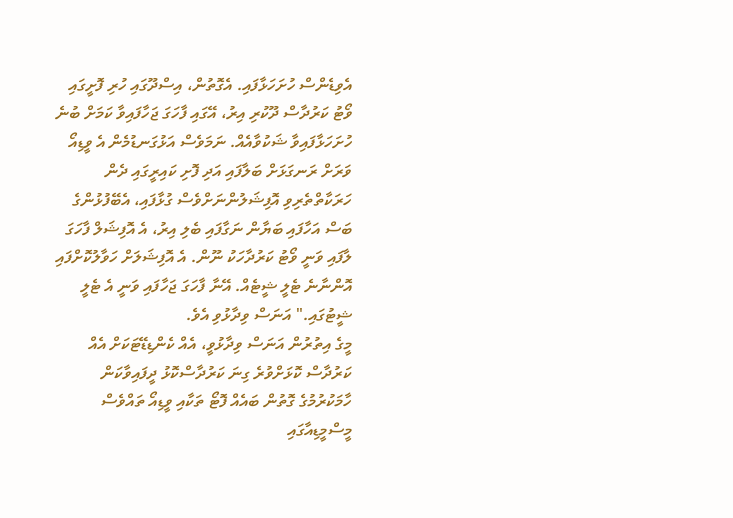އެވިޑެންސް ހުށަހަޅާފައި. އެގޮތުން، އިސްދޫގައި ހުރި ފޮށީގައި ވޯޓު ކަރުދާސް ދޫކުރި އިރު، އޭގައި ފާހަގަ ޖަހާފައިވާ ކަމަށް ބުނެ ހުށަހަޅާފައިވާ ޝަކުވާއެއް. ނަމަވެސް އަޅުގަނޑުމެން އެ ވީޑިއޯ ވަރަށް ރަނގަޅަށް ބަލާފައި އަދި ފޮށި ކައިރީގައި ދެން ހަރަކާތްތެރިވި އޮފިޝަލުންނަށްވެސް ގުޅާފައި، އެބޭފުޅުންގެ ބަސް އަހާފައި ބަޔާން ނަގާފައި ބެލި އިރު، އެ އޮފިޝަލް ފާހަގަ ލާފައި ވަނީ ވޯޓު ކަރުދާހަކު ނޫން. އެ އޮފިޝަލަށް ހަވާލުކޮށްފައި އޮންނާނެ ޓެލީ ޝީޓެއް. އޭނާ ފާހަގަ ޖަހާފައި ވަނީ އެ ޓެލީ ޝީޓުގައި." އަނަސް ވިދާޅުވި އެވެ.
މީގެ އިތުރުން އަނަސް ވިދާޅުވީ، އެއް ކެންޑިޑޭޓަކަށް އެއް ކަރުދާސް ކޮޅަށްވުރެ ގިނަ ކަރުދާސްކޮޅު ދީފައިވާކަން ހާމަކުރުމުގެ ގޮތުން ބައެއް ފޮޓޯ ތަކާއި ވީޑިއޯ ތައްވެސް މީސްމީޑިއާގައި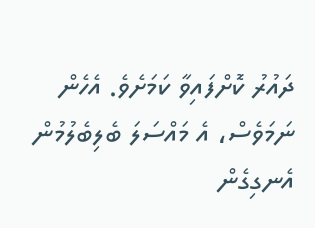ދައުރު ކޮށްފައިވާ ކަމަށެވެ. އެހެން ނަމަވެސް، އެ މައްސަލަ ބެލިބެލުމުން އެނގިގެން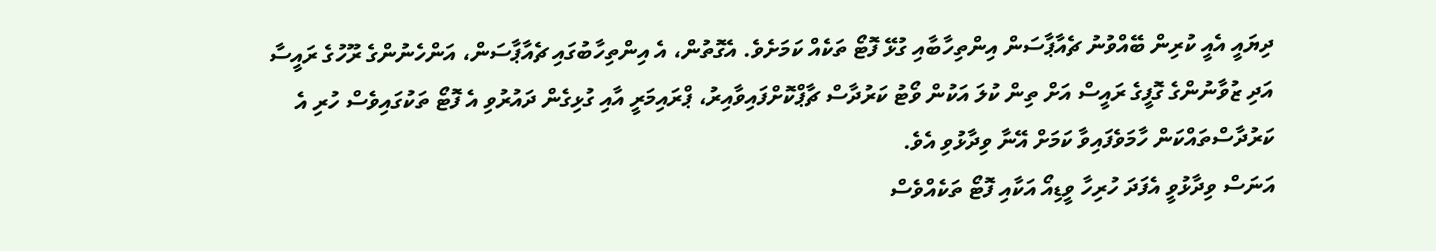ދިޔައީ އެއީ ކުރިން ބޭއްވުނު ޗެއާޕާސަން އިންތިހާބާއި ގުޅޭ ފޮޓޯ ތަކެއް ކަމަށެވެ. އެގޮތުން، އެ އިންތިހާބުގައި ޗެއާޕާސަން، އަންހެނުންގެ ރޫހުގެ ރައީސާ އަދި ޒުވާނުންގެ ގޮފީގެ ރައީސް އަށް ތިން ކުލަ އަކުން ވޯޓު ކަރުދާސް ޗާޕްކޮށްފައިވާއިރު، ޕްރައިމަރީ އާއި ގުޅިގެން ދައުރުވި އެ ފޮޓޯ ތަކުގައިވެސް ހުރި އެ ކަރުދާސްތައްކަން ހާމަވެފައިވާ ކަމަށް އޭނާ ވިދާޅުވި އެވެ.
އަނަސް ވިދާޅުވީ އެފަދަ ހުރިހާ ވީޑިއޯ އަކާއި ފޮޓޯ ތަކެއްވެސް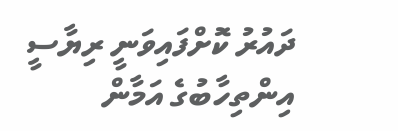ދައުރު ކޮށްފައިވަނީ ރިޔާސީ އިންތިހާބުގެ އަމާން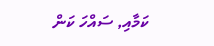ކަމާއި, ސައްހަ ކަން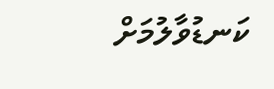ކަނޑުވާލުމަށް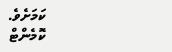ކަމަށެވެ.
ކޮމެންޓް